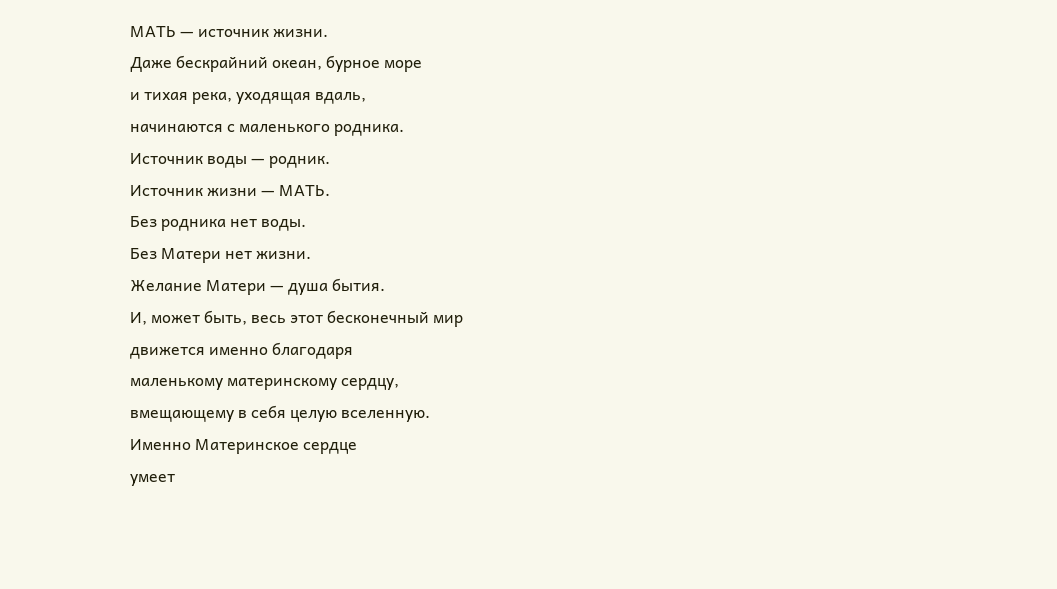МАТЬ — источник жизни.
Даже бескрайний океан, бурное море
и тихая река, уходящая вдаль,
начинаются с маленького родника.
Источник воды — родник.
Источник жизни — МАТЬ.
Без родника нет воды.
Без Матери нет жизни.
Желание Матери — душа бытия.
И, может быть, весь этот бесконечный мир
движется именно благодаря
маленькому материнскому сердцу,
вмещающему в себя целую вселенную.
Именно Материнское сердце
умеет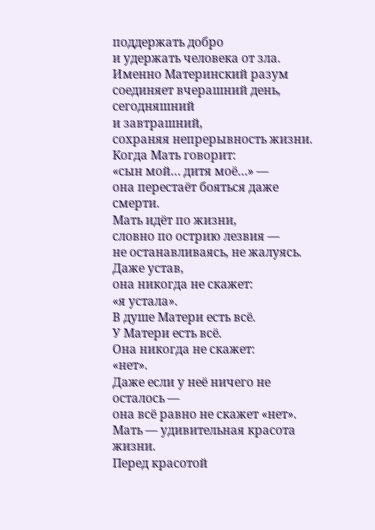поддержать добро
и удержать человека от зла.
Именно Материнский разум
соединяет вчерашний день, сегодняшний
и завтрашний,
сохраняя непрерывность жизни.
Когда Мать говорит:
«сын мой… дитя моё…» —
она перестаёт бояться даже смерти.
Мать идёт по жизни,
словно по острию лезвия —
не останавливаясь, не жалуясь.
Даже устав,
она никогда не скажет:
«я устала».
В душе Матери есть всё.
У Матери есть всё.
Она никогда не скажет:
«нет».
Даже если у неё ничего не осталось —
она всё равно не скажет «нет».
Мать — удивительная красота жизни.
Перед красотой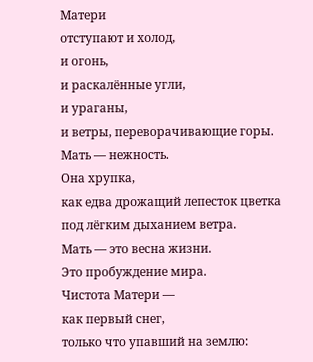Матери
отступают и холод,
и огонь,
и раскалённые угли,
и ураганы,
и ветры, переворачивающие горы.
Мать — нежность.
Она хрупка,
как едва дрожащий лепесток цветка
под лёгким дыханием ветра.
Мать — это весна жизни.
Это пробуждение мира.
Чистота Матери —
как первый снег,
только что упавший на землю: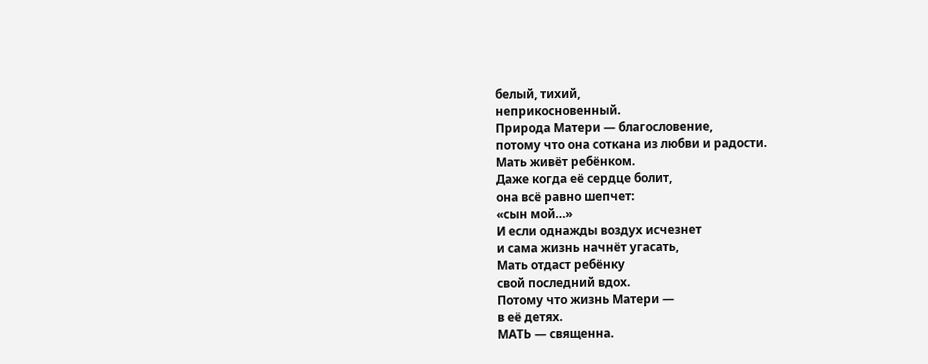белый, тихий,
неприкосновенный.
Природа Матери — благословение,
потому что она соткана из любви и радости.
Мать живёт ребёнком.
Даже когда её сердце болит,
она всё равно шепчет:
«сын мой…»
И если однажды воздух исчезнет
и сама жизнь начнёт угасать,
Мать отдаст ребёнку
свой последний вдох.
Потому что жизнь Матери —
в её детях.
МАТЬ — священна.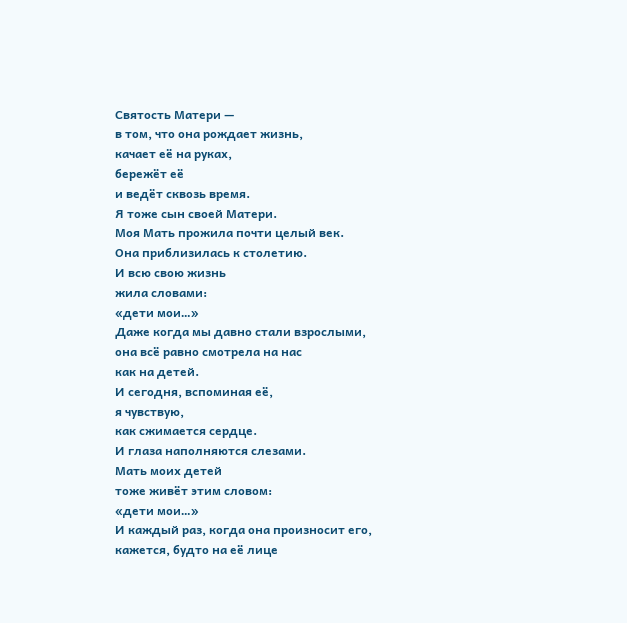Святость Матери —
в том, что она рождает жизнь,
качает её на руках,
бережёт её
и ведёт сквозь время.
Я тоже сын своей Матери.
Моя Мать прожила почти целый век.
Она приблизилась к столетию.
И всю свою жизнь
жила словами:
«дети мои…»
Даже когда мы давно стали взрослыми,
она всё равно смотрела на нас
как на детей.
И сегодня, вспоминая её,
я чувствую,
как сжимается сердце.
И глаза наполняются слезами.
Мать моих детей
тоже живёт этим словом:
«дети мои…»
И каждый раз, когда она произносит его,
кажется, будто на её лице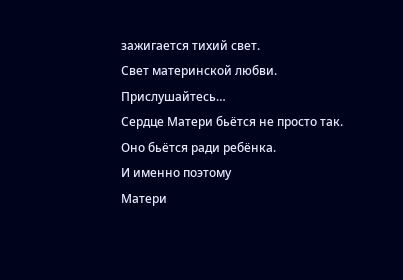зажигается тихий свет.
Свет материнской любви.
Прислушайтесь…
Сердце Матери бьётся не просто так.
Оно бьётся ради ребёнка.
И именно поэтому
Матери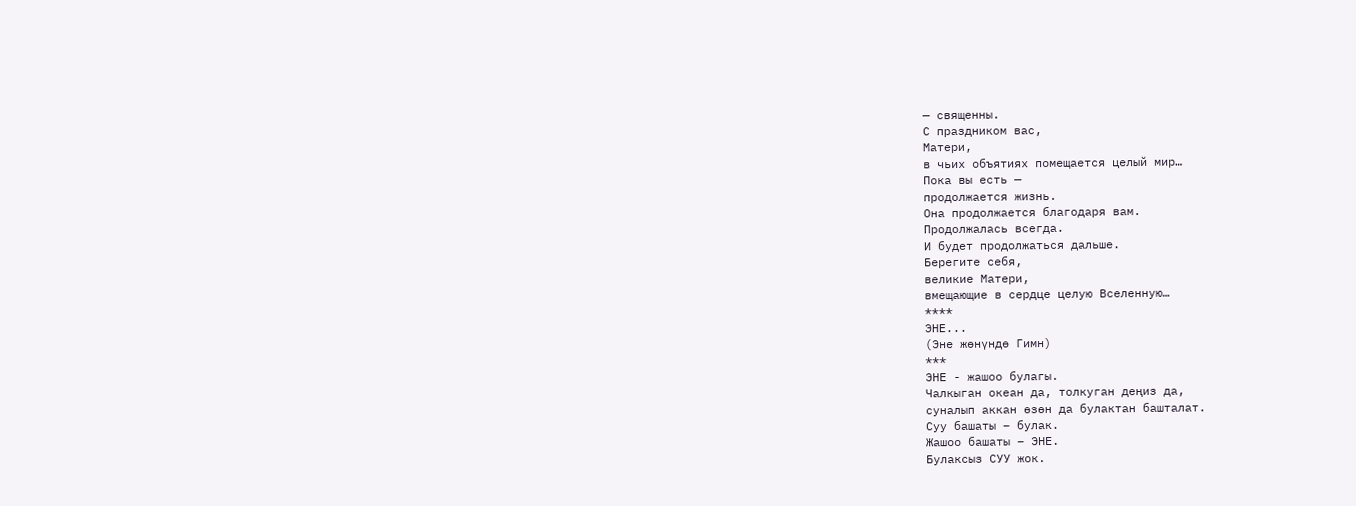— священны.
С праздником вас,
Матери,
в чьих объятиях помещается целый мир…
Пока вы есть —
продолжается жизнь.
Она продолжается благодаря вам.
Продолжалась всегда.
И будет продолжаться дальше.
Берегите себя,
великие Матери,
вмещающие в сердце целую Вселенную…
****
ЭНЕ...
(Эне жөнүндө Гимн)
***
ЭНЕ - жашоо булагы.
Чалкыган океан да, толкуган деңиз да,
суналып аккан өзөн да булактан башталат.
Суу башаты – булак.
Жашоо башаты – ЭНЕ.
Булаксыз СУУ жок.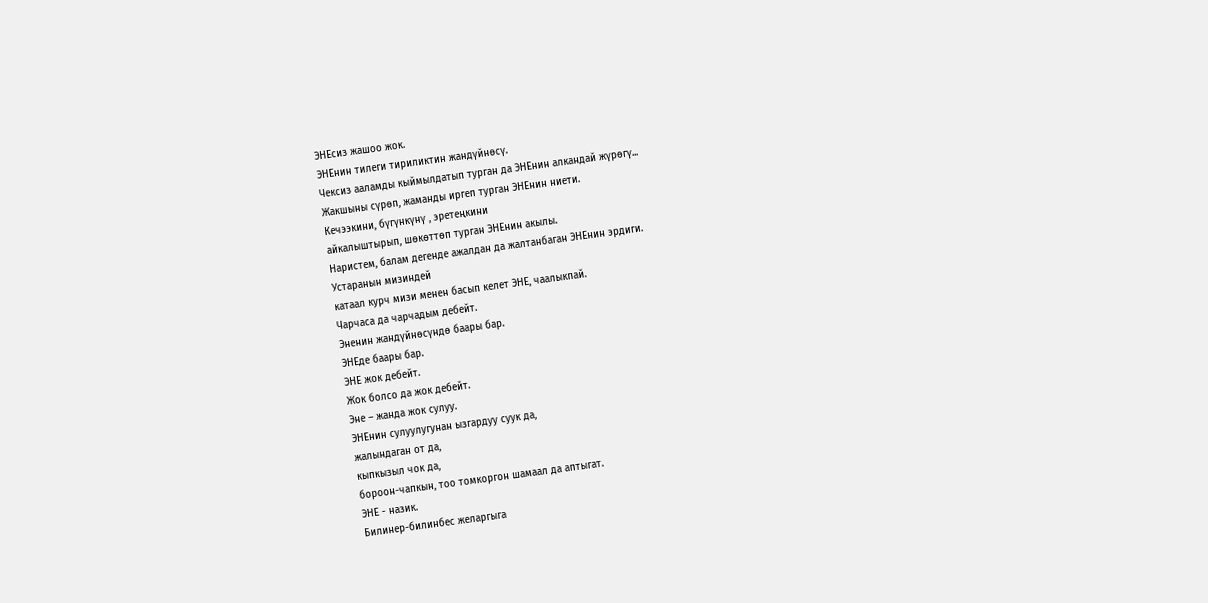ЭНЕсиз жашоо жок.
ЭНЕнин тилеги тириликтин жандүйнөсү.
Чексиз ааламды кыймылдатып турган да ЭНЕнин алкандай жүрөгү...
Жакшыны сүрөп, жаманды иргеп турган ЭНЕнин ниети.
Кечээкини, бүгүнкүнү , эретеңкини
айкалыштырып, шөкөттөп турган ЭНЕнин акылы.
Наристем, балам дегенде ажалдан да жалтанбаган ЭНЕнин эрдиги.
Устаранын мизиндей
катаал курч мизи менен басып келет ЭНЕ, чаалыкпай.
Чарчаса да чарчадым дебейт.
Эненин жандүйнөсүндө баары бар.
ЭНЕде баары бар.
ЭНЕ жок дебейт.
Жок болсо да жок дебейт.
Эне – жанда жок сулуу.
ЭНЕнин сулуулугунан ызгардуу суук да,
жалындаган от да,
кыпкызыл чок да,
бороон-чапкын, тоо томкоргон шамаал да аптыгат.
ЭНЕ - назик.
Билинер-билинбес желаргыга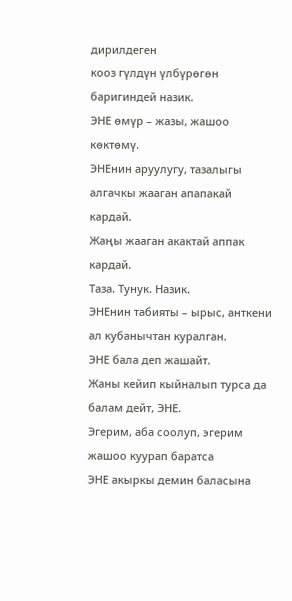дирилдеген
кооз гүлдүн үлбүрөгөн баригиндей назик.
ЭНЕ өмүр – жазы, жашоо көктөмү.
ЭНЕнин аруулугу, тазалыгы алгачкы жааган апапакай кардай.
Жаңы жааган акактай аппак кардай.
Таза. Тунук. Назик.
ЭНЕнин табияты – ырыс, анткени ал кубанычтан куралган.
ЭНЕ бала деп жашайт.
Жаны кейип кыйналып турса да балам дейт, ЭНЕ.
Эгерим, аба соолуп, эгерим жашоо куурап баратса
ЭНЕ акыркы демин баласына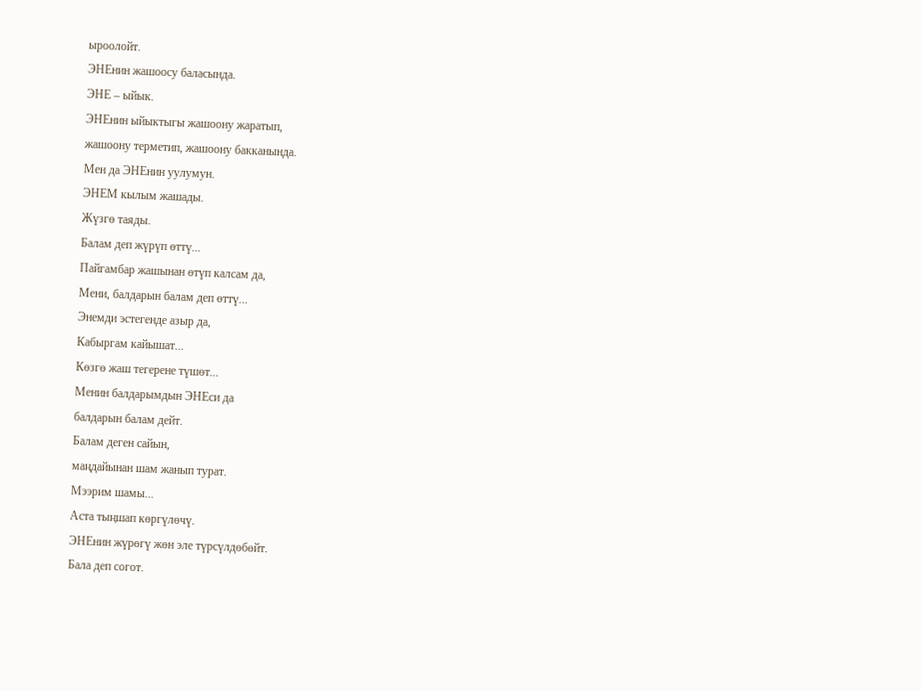ыроолойт.
ЭНЕнин жашоосу баласында.
ЭНЕ – ыйык.
ЭНЕнин ыйыктыгы жашоону жаратып,
жашоону терметип, жашоону бакканында.
Мен да ЭНЕнин уулумун.
ЭНЕМ кылым жашады.
Жүзгө таяды.
Балам деп жүрүп өттү...
Пайгамбар жашынан өтүп калсам да,
Мени, балдарын балам деп өттү...
Энемди эстегенде азыр да,
Кабыргам кайышат...
Көзгө жаш тегерене түшөт...
Менин балдарымдын ЭНЕси да
балдарын балам дейт.
Балам деген сайын,
маңдайынан шам жанып турат.
Мээрим шамы...
Аста тыңшап көргүлөчү.
ЭНЕнин жүрөгү жөн эле түрсүлдөбөйт.
Бала деп согот.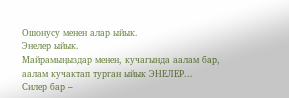Ошонусу менен алар ыйык.
Энелер ыйык.
Майрамыңыздар менен, кучагында аалам бар,
аалам кучактап турган ыйык ЭНЕЛЕР...
Силер бар –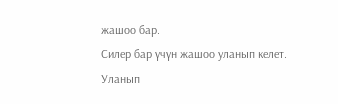жашоо бар.
Силер бар үчүн жашоо уланып келет.
Уланып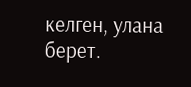келген, улана берет.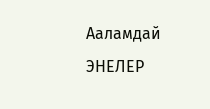Ааламдай ЭНЕЛЕР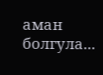аман болгула...